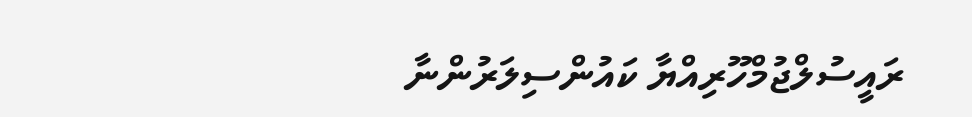ރައީސުލްޖުމްހޫރިއްޔާ ކައުންސިލަރުންނާ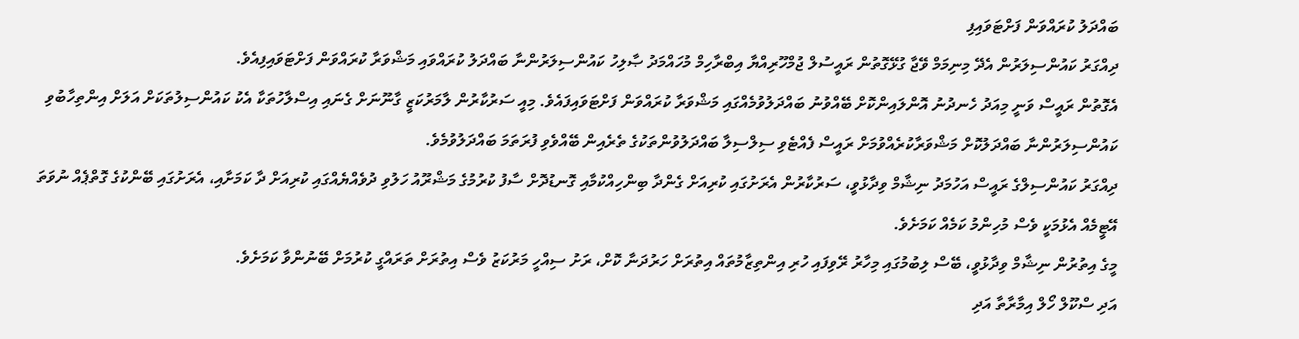ބައްދަލު ކުރައްވަން ފަށްޓަވައިފި
ދިއްގަރު ކައުންސިލަރުން އެދޭ މިނިމަމް ވޭޖާ ގުޅޭގޮތުން ރައީސުލް ޖުމްހޫރިއްޔާ އިބްރާހިމް މުހައްމަދު ޞާލިހު ކައުންސިލަރުންނާ ބައްދަލު ކުރައްވައި މަޝްވަރާ ކުރައްވަން ފަށްޓަވައިފިއެވެ.
އެގޮތުން ރައީސް ވަނީ މިއަދު ހެނދުނު އޮންލައިންކޮށް ބޭއްވުނު ބައްދަލުވުމެއްގައި މަޝްވަރާ ކުރައްވަން ފަށްޓަވައިފައެވެ. މިއީ ސަރުކާރުން ލާމަރުކަޒީ ގާނޫނަށް ގެނައި އިސްލާހުތަކާ އެކު ކައުންސިލުތަކަށް އަލަށް އިންތިހާބުވި ކައުންސިލަރުންނާ ބައްދަލުކޮށް މަޝްވަރާކުރެއްވުމަށް ރައީސް ފެއްޓެވި ސިލްސިލާ ބައްދަލުވުންތަކުގެ ތެރެއިން ބޭއްވެވި ފުރަތަމަ ބައްދަލުވުމެވެ.
ދިއްގަރު ކައުންސިލްގެ ރައީސް އަހުމަދު ނިޝާމް ވިދާޅުވީ، ސަރުކާރުން އެރަށުގައި ކުރިއަށް ގެންދާ ބިންހިއްކުމާއި ގޮނޑުދޮށް ސާފު ކުރުމުގެ މަޝްރޫއު ހަލުވި ދުވެއްޔެއްގައި ކުރިއަށް ދާ ކަމަށާއި، އެރަށުގައި ބޭންކުގެ ގޮތްޕެއް ނުވަތަ އޭޓީމެއް އެޅުމަކީ ވެސް މުހިންމު ކަމެއް ކަމަށެވެ.
މީގެ އިތުރުން ނިޝާމް ވިދާޅުވީ، ބޭސް ލިބުމުގައި މިހާރު ރޭވިފައި ހުރި އިންތިޒާމުތައް އިތުރަށް ހަރުދަނާ ކޮށް، ރަށު ސިއްހީ މަރުކަޒު ވެސް އިތުރަށް ތަރައްގީ ކުރުމަށް ބޭނުންވާ ކަމަށެވެ.
އަދި ސްކޫލް ހޯލް އިމާރާތާ އަދި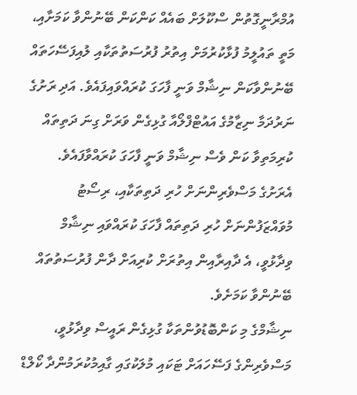އުމްރާނީގޮތުން ސްކޫލަށް ބައެއް ކަންކަން ބޭނުންވާ ކަމަށާއި، މަތީ ތައުލީމު ފުޅާކުރުމަށް އިތުރު ފުރުސަތުތަކާއި ލުއިފަސޭހަތައް ބޭނުންވާކަން ނިޝާމް ވަނީ ފާހަގަ ކުރައްވައިފައެވެ. އަދި ރަށުގެ ނަރުދަމާ ނިޒާމުގެ އައުޓްފްލޯއާ ގުޅިގެން ވަރަށް ގިނަ ދަތިތައް ކުރިމަތިވާ ކަން ވެސް ނިޝާމް ވަނީ ފާހަގަ ކުރައްވާފައެވެ.
އެރަށުގެ މަސްވެރިންނަށް ހުރި ދަތިތަކާއި، ރިސޯޓު މުވައްޒަފުންނަށް ހުރި ދަތިތައް ފާހަގަ ކުރައްވައި ނިޝާމް ވިދާޅުވީ، އެ ދާއިރާއިން އިތުރަށް ކުރިއަށް ދާން ފުރުސަތުތައް ބޭނުންވާ ކަމަށެވެ.
ނިޝާމްގެ މި ކަންބޮޑުވުންތަކާ ގުޅިގެން ރައީސް ވިދާޅުވީ، މަސްވެރިންގެ ފަސޭހައަށް ޓަކައި މުލަކުގައި ގާއިމުކުރަމުންދާ ކޯލްޑް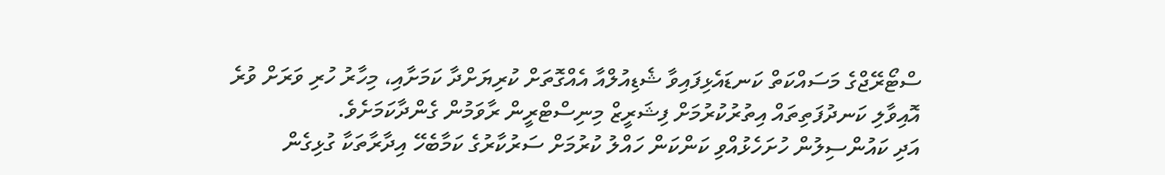ސްޓޯރޭޖްގެ މަސައްކަތް ކަނޑައެޅިފައިވާ ޝެޑިއުލްއާ އެއްގޮތަށް ކުރިޔަށްދާ ކަމަށާއި، މިހާރު ހުރި ވަރަށް ވުރެ އޮއިވާލި ކަނދުފަތިތައް އިތުރުކުރުމަށް ފިޝަރީޒް މިނިސްޓްރީން ރާވަމުން ގެންދާކަމަށެވެ.
އަދި ކައުންސިލުން ހުށަހެޅުއްވި ކަންކަން ހައްލު ކުރުމަށް ސަރުކާރުގެ ކަމާބެހޭ އިދާރާތަކާ ގުޅިގެން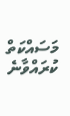މަސައްކަތް ކުރައްވާނެ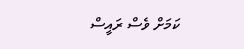ކަމަށް ވެސް ރައީސް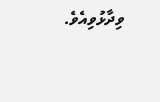ވިދާޅުވިއެވެ.